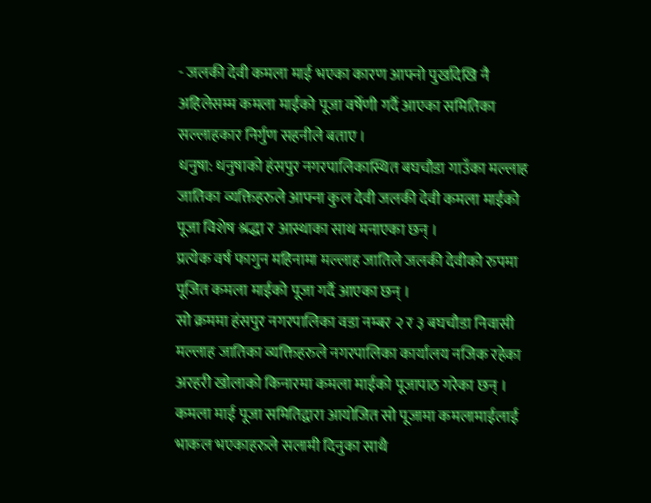- जलकी देवी कमला माई भएका कारण आफ्नो पुर्खादेखि नै अहिलेसम्म कमला माईको पूजा वर्षेणी गर्दै आएका समितिका सल्लाहकार निर्गुण सहनीले बताए ।
धनुषा: धनुषाको हंसपुर नगरपालिकास्थित बघचौडा गाउँका मल्लाह जातिका व्यक्तिहरुले आफ्ना कुल देवी जलकी देवी कमला माईको पूजा विशेष श्रद्धा र आस्थाका साथ मनाएका छन् ।
प्रत्येक वर्ष फागुन महिनामा मल्लाह जातिले जलकी देवीको रुपमा पूजित कमला माईको पूजा गर्दै आएका छन् ।
सो क्रममा हंसपुर नगरपालिका वडा नम्बर २ र ३ बघचौडा निवासी मल्लाह जातिका व्यक्तिहरुले नगरपालिका कार्यालय नजिक रहेका अरहरी खोलाको किनारमा कमला माईको पूजापाठ गरेका छन् ।
कमला माई पूजा समितिद्वारा आयोजित सो पूजामा कमलामाईलाई भाकल भएकाहरुले सलामी दिनुका साथै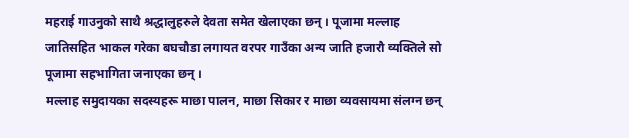महराई गाउनुको साथै श्रद्धालुहरुले देवता समेत खेलाएका छन् । पूजामा मल्लाह जातिसहित भाकल गरेका बघचौडा लगायत वरपर गाउँका अन्य जाति हजारौ व्यक्तिले सो पूजामा सहभागिता जनाएका छन् ।
मल्लाह समुदायका सदस्यहरू माछा पालन, माछा सिकार र माछा व्यवसायमा संलग्न छन्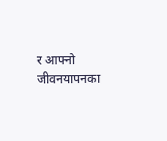र आफ्नो जीवनयापनका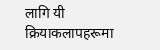लागि यी क्रियाकलापहरूमा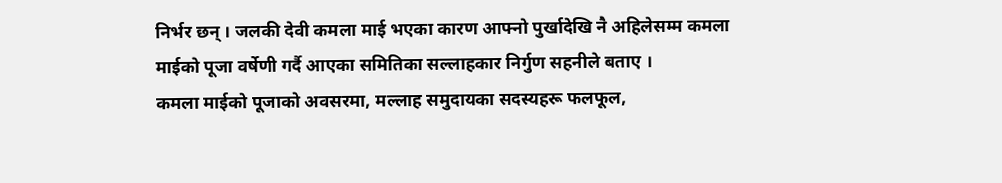निर्भर छन् । जलकी देवी कमला माई भएका कारण आफ्नो पुर्खादेखि नै अहिलेसम्म कमला माईको पूजा वर्षेणी गर्दै आएका समितिका सल्लाहकार निर्गुण सहनीले बताए ।
कमला माईको पूजाको अवसरमा, मल्लाह समुदायका सदस्यहरू फलफूल,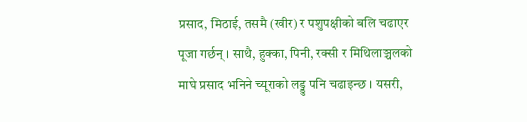प्रसाद, मिठाई, तसमै (खीर) र पशुपक्षीको बलि चढाएर पूजा गर्छन् । साथै, हुक्का, पिनी, रक्सी र मिथिलाञ्चलको माघे प्रसाद भनिने च्यूराको लड्डु पनि चढाइन्छ । यसरी,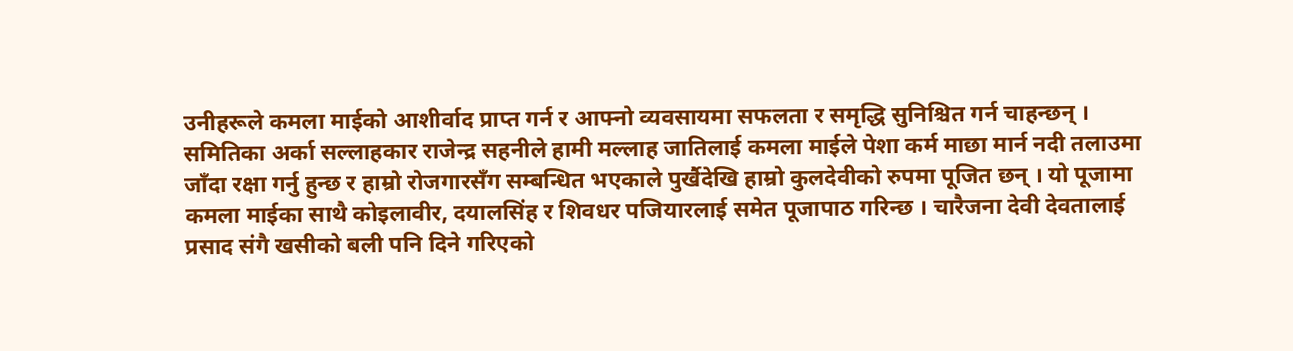उनीहरूले कमला माईको आशीर्वाद प्राप्त गर्न र आफ्नो व्यवसायमा सफलता र समृद्धि सुनिश्चित गर्न चाहन्छन् ।
समितिका अर्का सल्लाहकार राजेन्द्र सहनीले हामी मल्लाह जातिलाई कमला माईले पेशा कर्म माछा मार्न नदी तलाउमा जाँदा रक्षा गर्नु हुन्छ र हाम्रो रोजगारसँग सम्बन्धित भएकाले पुर्खैदेखि हाम्रो कुलदेवीको रुपमा पूजित छन् । यो पूजामा कमला माईका साथै कोइलावीर, दयालसिंह र शिवधर पजियारलाई समेत पूजापाठ गरिन्छ । चारैजना देवी देवतालाई प्रसाद संगै खसीको बली पनि दिने गरिएको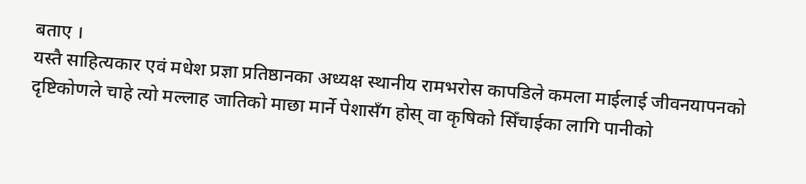बताए ।
यस्तै साहित्यकार एवं मधेश प्रज्ञा प्रतिष्ठानका अध्यक्ष स्थानीय रामभरोस कापडिले कमला माईलाई जीवनयापनको दृष्टिकोणले चाहे त्यो मल्लाह जातिको माछा मार्ने पेशासँग होस् वा कृषिको सिँचाईका लागि पानीको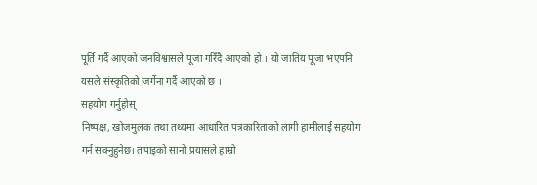पूर्ति गर्दै आएको जनविश्वासले पूजा गरिँदै आएको हो । यो जातिय पूजा भएपनि यसले संस्कृतिको जर्गेना गर्दै आएको छ ।
सहयोग गर्नुहोस्
निष्पक्ष, खोजमुलक तथा तथ्यमा आधारित पत्रकारिताको लागी हामीलाई सहयोग गर्न सक्नुहुनेछ। तपाइको सानो प्रयासले हाम्रो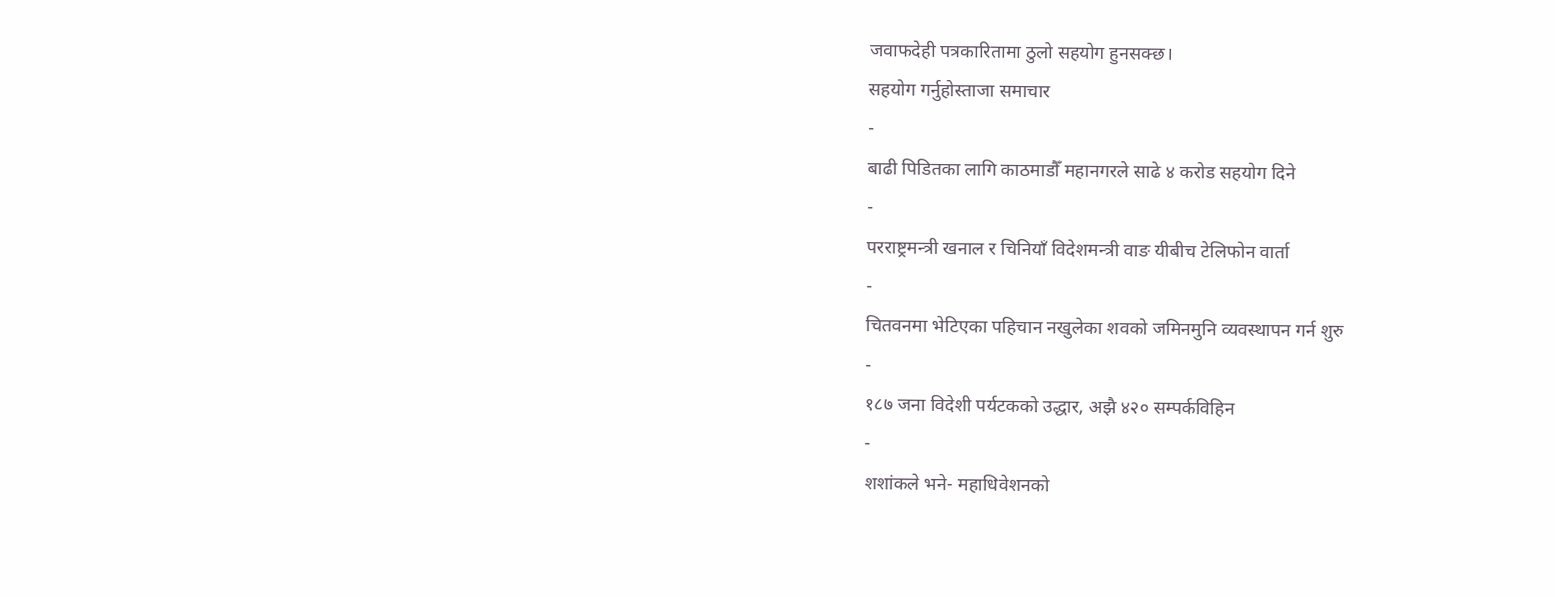जवाफदेही पत्रकारितामा ठुलो सहयोग हुनसक्छ।
सहयोग गर्नुहोस्ताजा समाचार
-
बाढी पिडितका लागि काठमाडौँ महानगरले साढे ४ करोड सहयोग दिने
-
परराष्ट्रमन्त्री खनाल र चिनियाँ विदेशमन्त्री वाङ यीबीच टेलिफोन वार्ता
-
चितवनमा भेटिएका पहिचान नखुलेका शवको जमिनमुनि व्यवस्थापन गर्न शुरु
-
१८७ जना विदेशी पर्यटकको उद्धार, अझै ४२० सम्पर्कविहिन
-
शशांकले भने- महाधिवेशनको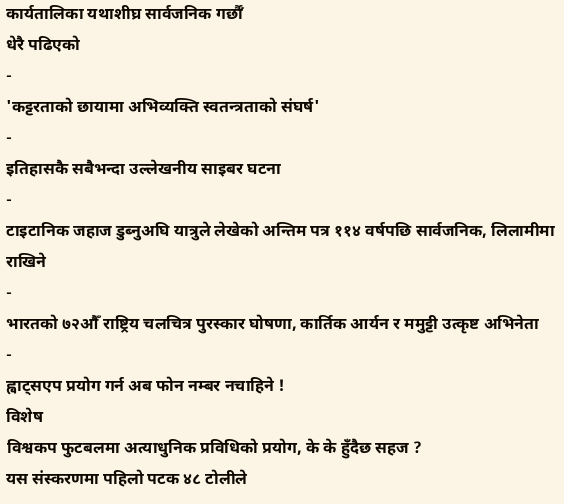कार्यतालिका यथाशीघ्र सार्वजनिक गर्छौँ
धेरै पढिएको
-
'कट्टरताको छायामा अभिव्यक्ति स्वतन्त्रताको संघर्ष'
-
इतिहासकै सबैभन्दा उल्लेखनीय साइबर घटना
-
टाइटानिक जहाज डुब्नुअघि यात्रुले लेखेको अन्तिम पत्र ११४ वर्षपछि सार्वजनिक, लिलामीमा राखिने
-
भारतको ७२औँ राष्ट्रिय चलचित्र पुरस्कार घोषणा, कार्तिक आर्यन र ममुट्टी उत्कृष्ट अभिनेता
-
ह्वाट्सएप प्रयोग गर्न अब फोन नम्बर नचाहिने !
विशेष
विश्वकप फुटबलमा अत्याधुनिक प्रविधिको प्रयोग, के के हुँदैछ सहज ?
यस संस्करणमा पहिलो पटक ४८ टोलीले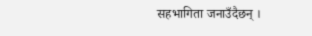सहभागिता जनाउँदैछन् ।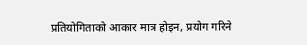प्रतियोगिताको आकार मात्र होइन, प्रयोग गरिने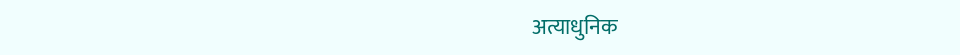अत्याधुनिक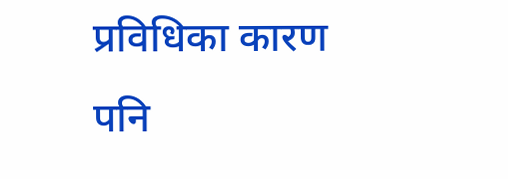प्रविधिका कारण पनि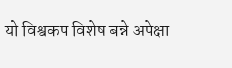यो विश्वकप विशेष बन्ने अपेक्षा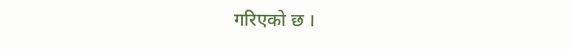गरिएको छ ।